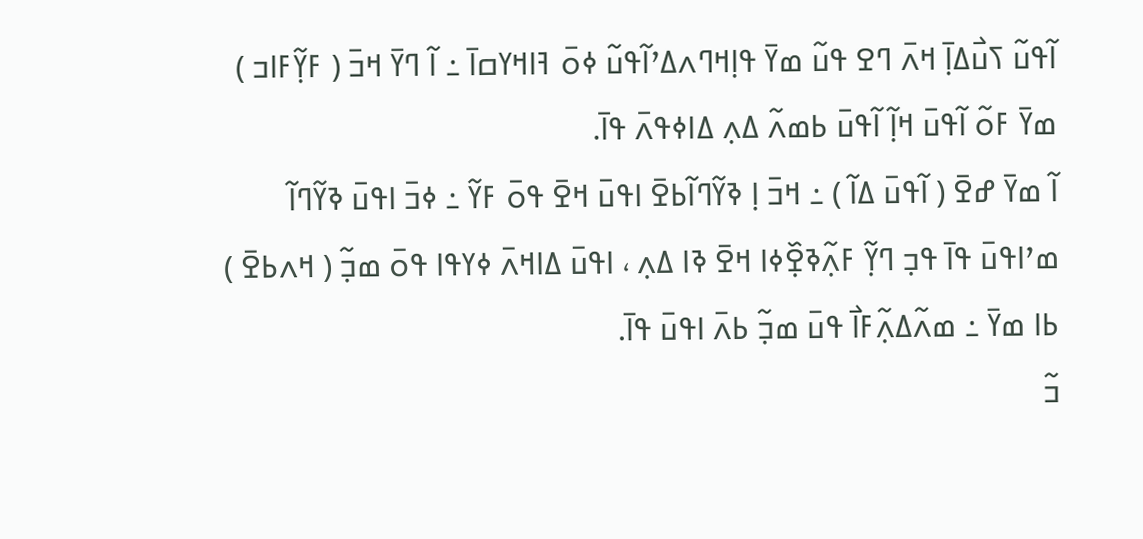ߊ߬ߟߎ߬ ߖߎ߯ߡߊ߲߫ ߞߍ߫ ߣߐ ߟߎ߬ ߘߌ߫ ߟߊ߲ߞߣߍߡߴߊ߬ߟߎ߬ ߦߋ߫ ߔߊߞߌߛߊ߫ ߸ ߊ߬ ߣߌ߫ ߞߏ߫ ( ߓߌ߲߬ߓߊߏ ) ߘߌ߫ ߓߋ߬ ߊ߬ߟߎ߫ ߞߊ߲߬ ߊ߬ߟߎ߫ ߕߘߍ߬ ߡߍ߲ ߡߊߦߟߍ߫ ߟߊ߫.
ߊ߬ ߘߌ߫ ߝߐ߫ ( ߊ߬ߟߎ߫ ߡߊ߬ ) ߸ ߞߏ߫ ߊ߲ ߢߌ߬ߣߊ߬ߕߐ߫ ߊߟߎ߫ ߞߐ߫ ߟߋ߫ ߓߌ߬ ߸ ߦߏ߫ ߊߟߎ߫ ߢߌ߬ߣߊ߬ ߘߴߊߟߎ߫ ߟߊ߫ ߟߏ߲ ߣߌ߲߬ ߓߍ߲߬ߢߐ߲߰ߦߊ ߞߐ߫ ߢߊ ߡߍ߲ ، ߊߟߎ߫ ߡߊߞߍ߫ ߦߌߟߊ ߟߋ߫ ߘߏ߲߬ ( ߞߍߕߐ߫ ) ߕߊ ߘߌ߫ ߸ ߘߍ߬ߡߍ߲߬ߓߊ߯ ߟߎ߫ ߘߏ߲߬ ߕߍ߫ ߊߟߎ߫ ߟߊ߫.
ߏ߬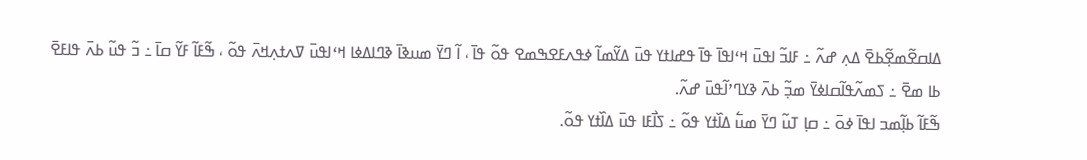ߡߊߛߐ߬ߘߐ߲߬ߕߐ߫ ߡߍ߲ ߝߍ߬ ߸ ߓߊߏ߬ ߊߟߎ߫ ߞߵߊߟߊ߫ ߟߊ߫ ߟߝߊߙߌ ߟߎ߫ ߡߌ߬ߘߊ߬ ߦߟߍߓߐߒߘߐ ߟߋ߬ ߟߊ߫ ، ߊ߬ ߣߌ߫ ߘߎߢߊ߫ ߢߣߊߡߦߊ ߞߵߊߟߎ߫ ߜߍߙߍ߲ߞߍ߫ ߟߋ߬ ، ߒ߬ߓߊ߬ ߓߌ߬ ߛߊ߫ ߸ ߏ߬ ߟߎ߬ ߕߍ߫ ߟߊߓߐ߫ ߕߊ ߘߐ߫ ߸ ߖߘߍ߬ߟߊ߬ߛߊߦߌ߫ ߘߏ߲߬ ߕߍ߫ ߢߌߣߴߊ߬ߟߎ߫ ߝߍ߬.
ߒ߬ߓߊ߬ ߕߊ߲߬ߘߏ ߊߟߊ߫ ߦߋ߫ ߸ ߛߊ߲ ߠߎ߬ ߣߌ߫ ߘߎ߱ ߡߊ߰ߙߌ ߟߋ߬ ߸ ߖߊ߯ߓߊ ߟߎ߫ ߡߊ߰ߙߌ ߟߋ߬.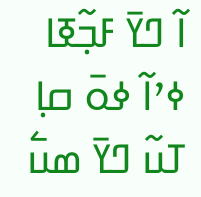ߊ߬ ߣߌ߫ ߓߏ߲߬ߧߊ ߦߴߊ߬ ߦߋ߫ ߛߊ߲ ߠߎ߬ ߣߌ߫ ߘߎ߱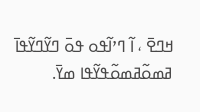ߞߣߐ߫ ، ߊ߬ ߣߴߊ߬ߟߋ ߟߋ߫ ߣߌ߬ߣߌ߬ߟߊ߫ ߥߘߋ߬ߥߘߋ߬ߟߌ߬ߟߊ ߘߌ߫.